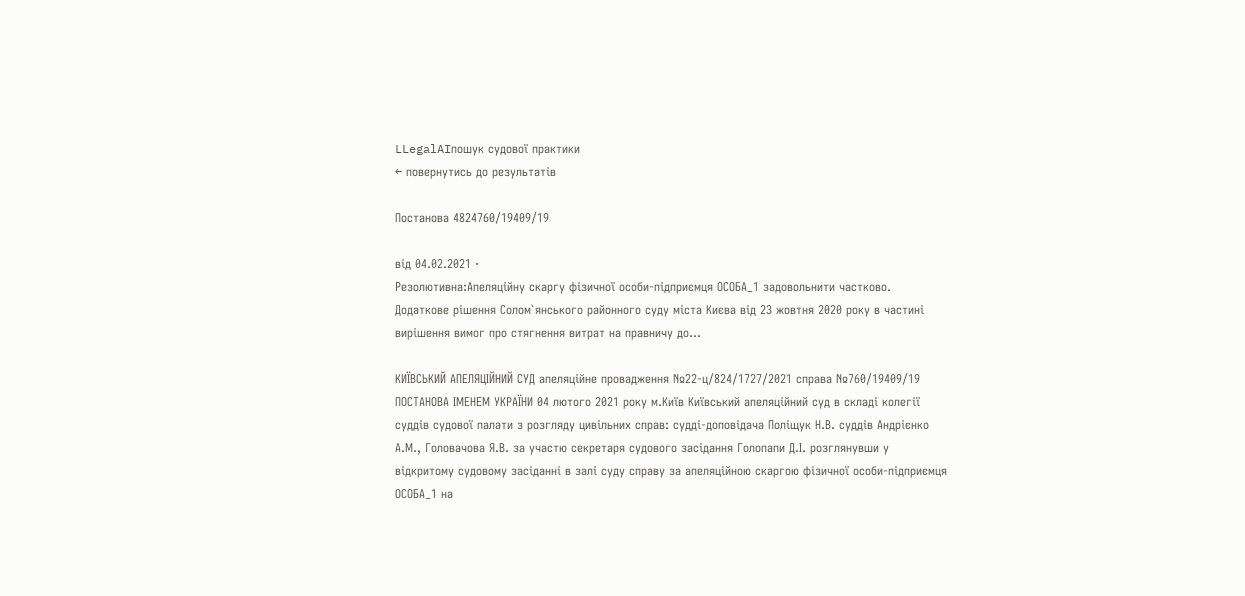LLegalAIпошук судової практики
← повернутись до результатів

Постанова 4824760/19409/19

від 04.02.2021 ·
Резолютивна:Апеляційну скаргу фізичної особи-підприємця ОСОБА_1 задовольнити частково. Додаткове рішення Солом`янського районного суду міста Києва від 23 жовтня 2020 року в частині вирішення вимог про стягнення витрат на правничу до…

КИЇВСЬКИЙ АПЕЛЯЦІЙНИЙ СУД апеляційне провадження №22-ц/824/1727/2021 справа №760/19409/19 ПОСТАНОВА ІМЕНЕМ УКРАЇНИ 04 лютого 2021 року м.Київ Київський апеляційний суд в складі колегії суддів судової палати з розгляду цивільних справ: судді-доповідача Поліщук Н.В. суддів Андрієнко А.М., Головачова Я.В. за участю секретаря судового засідання Голопапи Д.І. розглянувши у відкритому судовому засіданні в залі суду справу за апеляційною скаргою фізичної особи-підприємця ОСОБА_1 на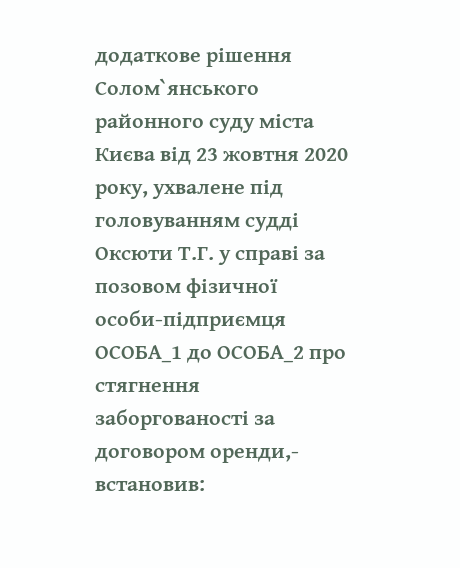додаткове рішення Солом`янського районного суду міста Києва від 23 жовтня 2020 року, ухвалене під головуванням судді Оксюти Т.Г. у справі за позовом фізичної особи-підприємця ОСОБА_1 до ОСОБА_2 про стягнення заборгованості за договором оренди,- встановив: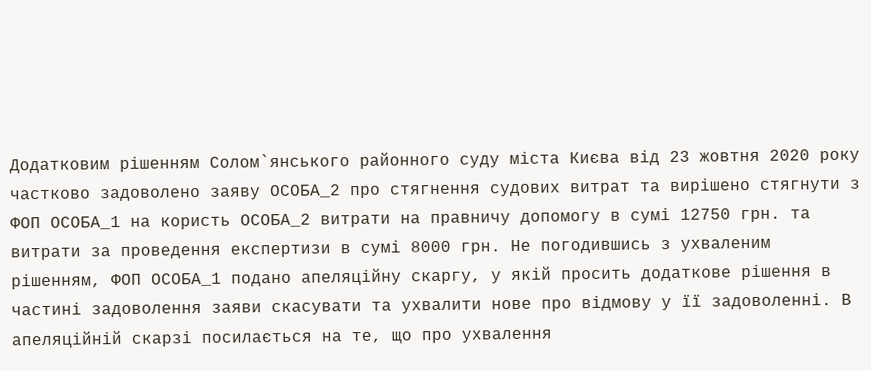Додатковим рішенням Солом`янського районного суду міста Києва від 23 жовтня 2020 року частково задоволено заяву ОСОБА_2 про стягнення судових витрат та вирішено стягнути з ФОП ОСОБА_1 на користь ОСОБА_2 витрати на правничу допомогу в сумі 12750 грн. та витрати за проведення експертизи в сумі 8000 грн. Не погодившись з ухваленим рішенням, ФОП ОСОБА_1 подано апеляційну скаргу, у якій просить додаткове рішення в частині задоволення заяви скасувати та ухвалити нове про відмову у її задоволенні. В апеляційній скарзі посилається на те, що про ухвалення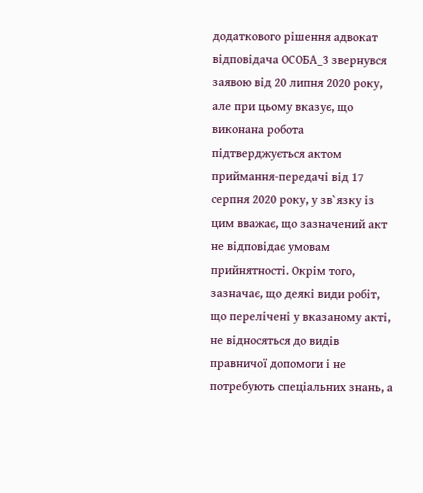додаткового рішення адвокат відповідача ОСОБА_3 звернувся заявою від 20 липня 2020 року, але при цьому вказує, що виконана робота підтверджується актом приймання-передачі від 17 серпня 2020 року, у зв`язку із цим вважає, що зазначений акт не відповідає умовам прийнятності. Окрім того, зазначає, що деякі види робіт, що перелічені у вказаному акті, не відносяться до видів правничої допомоги і не потребують спеціальних знань, а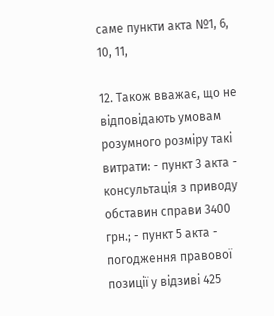саме пункти акта №1, 6, 10, 11,

12. Також вважає, що не відповідають умовам розумного розміру такі витрати: - пункт 3 акта - консультація з приводу обставин справи 3400 грн.; - пункт 5 акта - погодження правової позиції у відзиві 425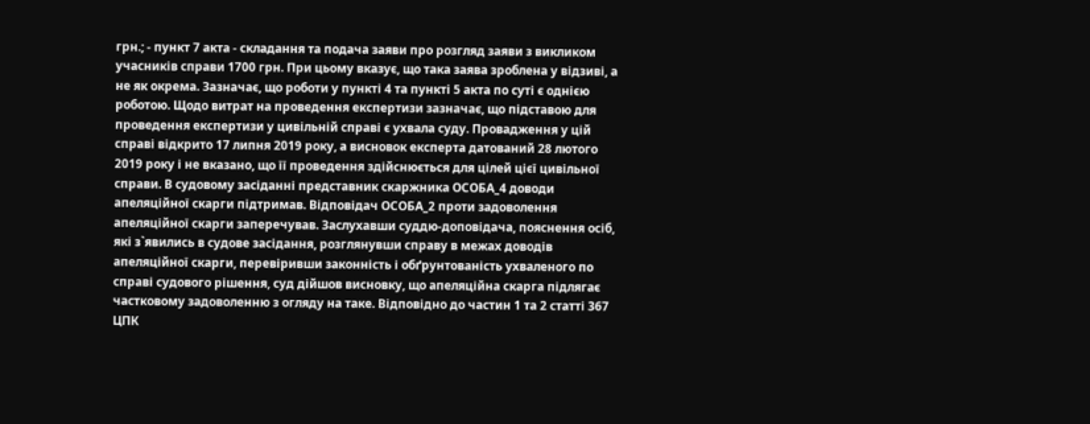грн.; - пункт 7 акта - складання та подача заяви про розгляд заяви з викликом учасників справи 1700 грн. При цьому вказує, що така заява зроблена у відзиві, а не як окрема. Зазначає, що роботи у пункті 4 та пункті 5 акта по суті є однією роботою. Щодо витрат на проведення експертизи зазначає, що підставою для проведення експертизи у цивільній справі є ухвала суду. Провадження у цій справі відкрито 17 липня 2019 року, а висновок експерта датований 28 лютого 2019 року і не вказано, що її проведення здійснюється для цілей цієї цивільної справи. В судовому засіданні представник скаржника ОСОБА_4 доводи апеляційної скарги підтримав. Відповідач ОСОБА_2 проти задоволення апеляційної скарги заперечував. Заслухавши суддю-доповідача, пояснення осіб, які з`явились в судове засідання, розглянувши справу в межах доводів апеляційної скарги, перевіривши законність і обґрунтованість ухваленого по справі судового рішення, суд дійшов висновку, що апеляційна скарга підлягає частковому задоволенню з огляду на таке. Відповідно до частин 1 та 2 статті 367 ЦПК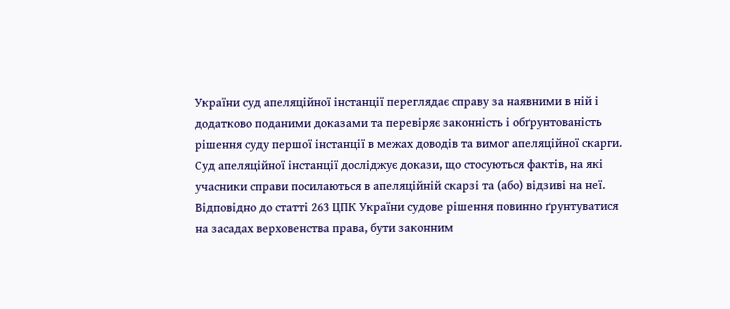України суд апеляційної інстанції переглядає справу за наявними в ній і додатково поданими доказами та перевіряє законність і обґрунтованість рішення суду першої інстанції в межах доводів та вимог апеляційної скарги. Суд апеляційної інстанції досліджує докази, що стосуються фактів, на які учасники справи посилаються в апеляційній скарзі та (або) відзиві на неї. Відповідно до статті 263 ЦПК України судове рішення повинно ґрунтуватися на засадах верховенства права, бути законним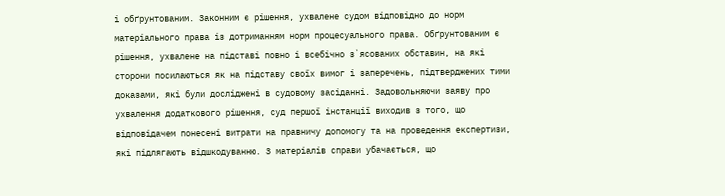і обґрунтованим. Законним є рішення, ухвалене судом відповідно до норм матеріального права із дотриманням норм процесуального права. Обґрунтованим є рішення, ухвалене на підставі повно і всебічно з`ясованих обставин, на які сторони посилаються як на підставу своїх вимог і заперечень, підтверджених тими доказами, які були досліджені в судовому засіданні. Задовольняючи заяву про ухвалення додаткового рішення, суд першої інстанції виходив з того, що відповідачем понесені витрати на правничу допомогу та на проведення експертизи, які підлягають відшкодуванню. З матеріалів справи убачається, що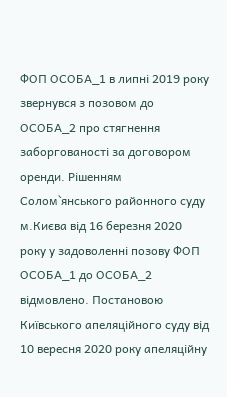ФОП ОСОБА_1 в липні 2019 року звернувся з позовом до ОСОБА_2 про стягнення заборгованості за договором оренди. Рішенням Солом`янського районного суду м.Києва від 16 березня 2020 року у задоволенні позову ФОП ОСОБА_1 до ОСОБА_2 відмовлено. Постановою Київського апеляційного суду від 10 вересня 2020 року апеляційну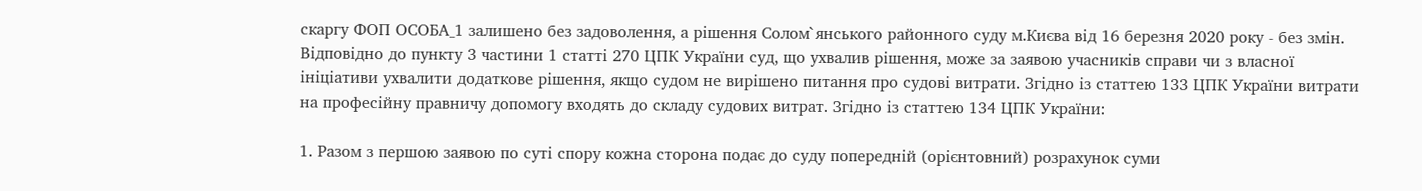скаргу ФОП ОСОБА_1 залишено без задоволення, а рішення Солом`янського районного суду м.Києва від 16 березня 2020 року - без змін. Відповідно до пункту 3 частини 1 статті 270 ЦПК України суд, що ухвалив рішення, може за заявою учасників справи чи з власної ініціативи ухвалити додаткове рішення, якщо судом не вирішено питання про судові витрати. Згідно із статтею 133 ЦПК України витрати на професійну правничу допомогу входять до складу судових витрат. Згідно із статтею 134 ЦПК України:

1. Разом з першою заявою по суті спору кожна сторона подає до суду попередній (орієнтовний) розрахунок суми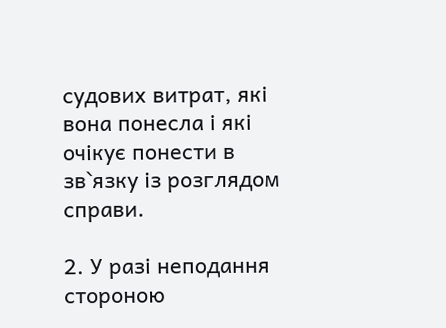судових витрат, які вона понесла і які очікує понести в зв`язку із розглядом справи.

2. У разі неподання стороною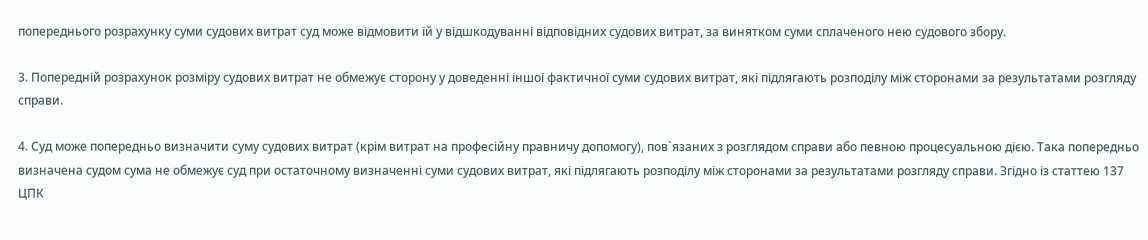попереднього розрахунку суми судових витрат суд може відмовити їй у відшкодуванні відповідних судових витрат, за винятком суми сплаченого нею судового збору.

3. Попередній розрахунок розміру судових витрат не обмежує сторону у доведенні іншої фактичної суми судових витрат, які підлягають розподілу між сторонами за результатами розгляду справи.

4. Суд може попередньо визначити суму судових витрат (крім витрат на професійну правничу допомогу), пов`язаних з розглядом справи або певною процесуальною дією. Така попередньо визначена судом сума не обмежує суд при остаточному визначенні суми судових витрат, які підлягають розподілу між сторонами за результатами розгляду справи. Згідно із статтею 137 ЦПК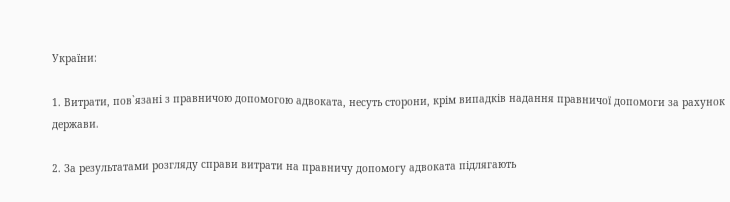України:

1. Витрати, пов`язані з правничою допомогою адвоката, несуть сторони, крім випадків надання правничої допомоги за рахунок держави.

2. За результатами розгляду справи витрати на правничу допомогу адвоката підлягають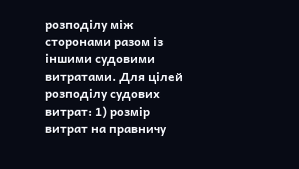розподілу між сторонами разом із іншими судовими витратами. Для цілей розподілу судових витрат: 1) розмір витрат на правничу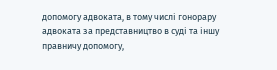допомогу адвоката, в тому числі гонорару адвоката за представництво в суді та іншу правничу допомогу,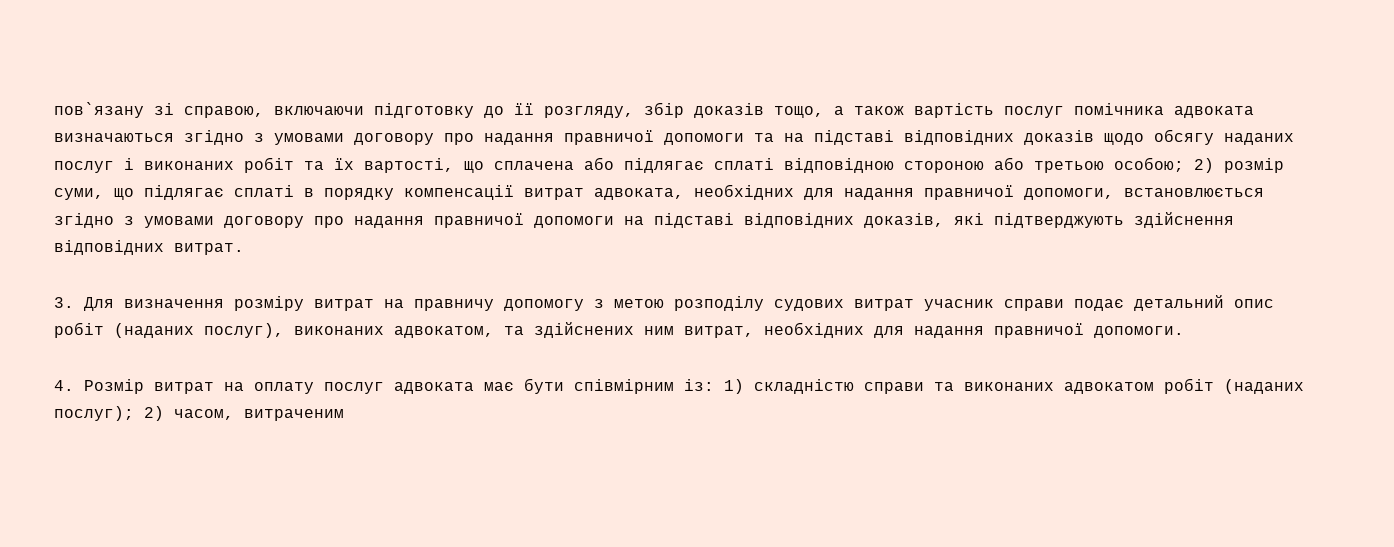пов`язану зі справою, включаючи підготовку до її розгляду, збір доказів тощо, а також вартість послуг помічника адвоката визначаються згідно з умовами договору про надання правничої допомоги та на підставі відповідних доказів щодо обсягу наданих послуг і виконаних робіт та їх вартості, що сплачена або підлягає сплаті відповідною стороною або третьою особою; 2) розмір суми, що підлягає сплаті в порядку компенсації витрат адвоката, необхідних для надання правничої допомоги, встановлюється згідно з умовами договору про надання правничої допомоги на підставі відповідних доказів, які підтверджують здійснення відповідних витрат.

3. Для визначення розміру витрат на правничу допомогу з метою розподілу судових витрат учасник справи подає детальний опис робіт (наданих послуг), виконаних адвокатом, та здійснених ним витрат, необхідних для надання правничої допомоги.

4. Розмір витрат на оплату послуг адвоката має бути співмірним із: 1) складністю справи та виконаних адвокатом робіт (наданих послуг); 2) часом, витраченим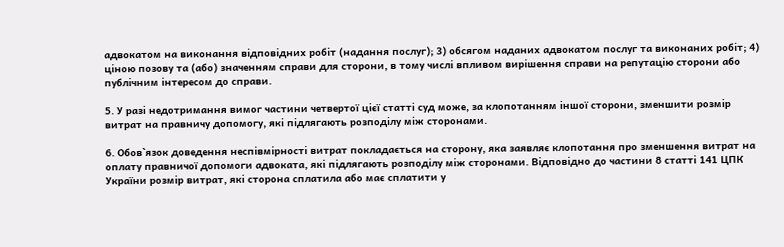адвокатом на виконання відповідних робіт (надання послуг); 3) обсягом наданих адвокатом послуг та виконаних робіт; 4) ціною позову та (або) значенням справи для сторони, в тому числі впливом вирішення справи на репутацію сторони або публічним інтересом до справи.

5. У разі недотримання вимог частини четвертої цієї статті суд може, за клопотанням іншої сторони, зменшити розмір витрат на правничу допомогу, які підлягають розподілу між сторонами.

6. Обов`язок доведення неспівмірності витрат покладається на сторону, яка заявляє клопотання про зменшення витрат на оплату правничої допомоги адвоката, які підлягають розподілу між сторонами. Відповідно до частини 8 статті 141 ЦПК України розмір витрат, які сторона сплатила або має сплатити у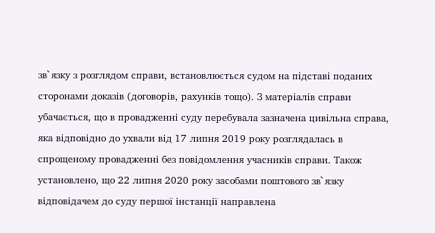зв`язку з розглядом справи, встановлюється судом на підставі поданих сторонами доказів (договорів, рахунків тощо). З матеріалів справи убачається, що в провадженні суду перебувала зазначена цивільна справа, яка відповідно до ухвали від 17 липня 2019 року розглядалась в спрощеному провадженні без повідомлення учасників справи. Також установлено, що 22 липня 2020 року засобами поштового зв`язку відповідачем до суду першої інстанції направлена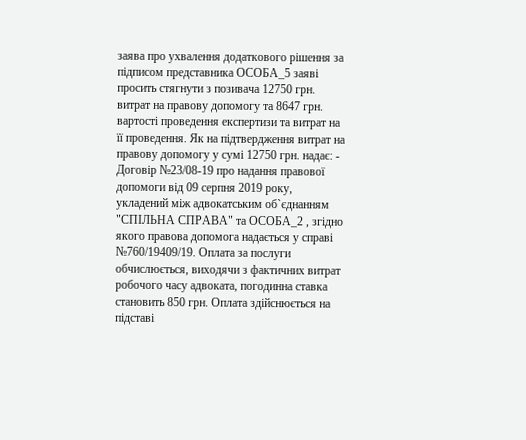заява про ухвалення додаткового рішення за підписом представника ОСОБА_5 заяві просить стягнути з позивача 12750 грн. витрат на правову допомогу та 8647 грн. вартості проведення експертизи та витрат на її проведення. Як на підтвердження витрат на правову допомогу у сумі 12750 грн. надає: - Договір №23/08-19 про надання правової допомоги від 09 серпня 2019 року, укладений між адвокатським об`єднанням "СПІЛЬНА СПРАВА" та ОСОБА_2 , згідно якого правова допомога надається у справі №760/19409/19. Оплата за послуги обчислюється, виходячи з фактичних витрат робочого часу адвоката, погодинна ставка становить 850 грн. Оплата здійснюється на підставі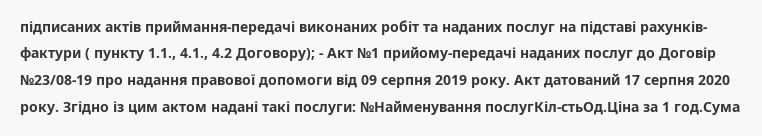підписаних актів приймання-передачі виконаних робіт та наданих послуг на підставі рахунків-фактури ( пункту 1.1., 4.1., 4.2 Договору); - Акт №1 прийому-передачі наданих послуг до Договір №23/08-19 про надання правової допомоги від 09 серпня 2019 року. Акт датований 17 серпня 2020 року. Згідно із цим актом надані такі послуги: №Найменування послугКіл-стьОд.Ціна за 1 год.Сума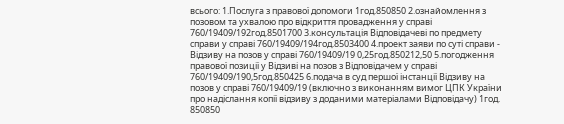всього: 1.Послуга з правової допомоги 1год.850850 2.ознайомлення з позовом та ухвалою про відкриття провадження у справі 760/19409/192год.8501700 3.консультація Відповідачеві по предмету справи у справі 760/19409/194год.8503400 4.проект заяви по суті справи - Відзиву на позов у справі 760/19409/19 0,25год.850212,50 5.погодження правової позиції у Відзиві на позов з Відповідачем у справі 760/19409/190,5год.850425 6.подача в суд першої інстанції Відзиву на позов у справі 760/19409/19 (включно з виконанням вимог ЦПК України про надіслання копії відзиву з доданими матеріалами Відповідачу) 1год. 850850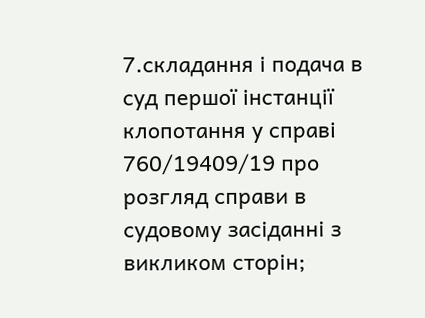7.складання і подача в суд першої інстанції клопотання у справі 760/19409/19 про розгляд справи в судовому засіданні з викликом сторін;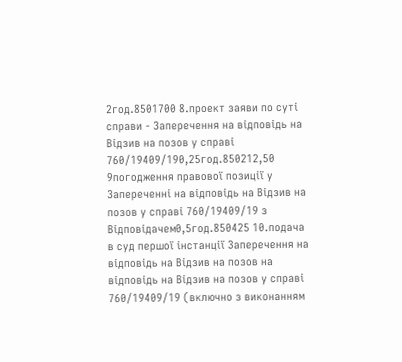2год.8501700 8.проект заяви по суті справи - Заперечення на відповідь на Відзив на позов у справі 760/19409/190,25год.850212,50 9погодження правової позиції у Запереченні на відповідь на Відзив на позов у справі 760/19409/19 з Відповідачем0,5год.850425 10.подача в суд першої інстанції Заперечення на відповідь на Відзив на позов на відповідь на Відзив на позов у справі 760/19409/19 (включно з виконанням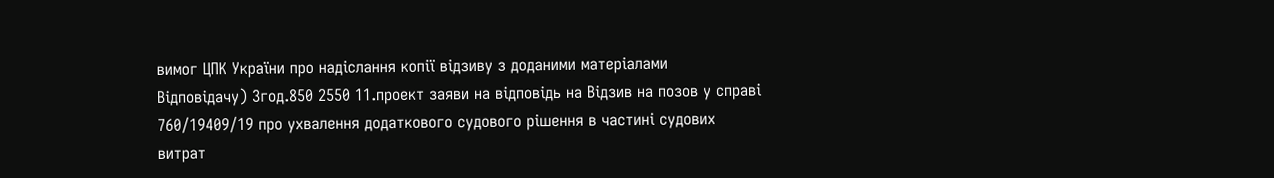вимог ЦПК України про надіслання копії відзиву з доданими матеріалами Відповідачу) 3год.850 2550 11.проект заяви на відповідь на Відзив на позов у справі 760/19409/19 про ухвалення додаткового судового рішення в частині судових витрат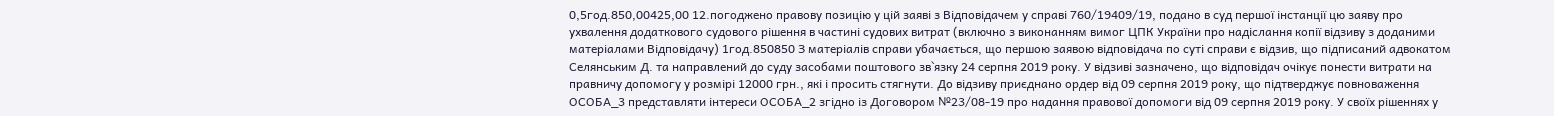0,5год.850,00425,00 12.погоджено правову позицію у цій заяві з Відповідачем у справі 760/19409/19, подано в суд першої інстанції цю заяву про ухвалення додаткового судового рішення в частині судових витрат (включно з виконанням вимог ЦПК України про надіслання копії відзиву з доданими матеріалами Відповідачу) 1год.850850 З матеріалів справи убачається, що першою заявою відповідача по суті справи є відзив, що підписаний адвокатом Селянським Д. та направлений до суду засобами поштового зв`язку 24 серпня 2019 року. У відзиві зазначено, що відповідач очікує понести витрати на правничу допомогу у розмірі 12000 грн., які і просить стягнути. До відзиву приєднано ордер від 09 серпня 2019 року, що підтверджує повноваження ОСОБА_3 представляти інтереси ОСОБА_2 згідно із Договором №23/08-19 про надання правової допомоги від 09 серпня 2019 року. У своїх рішеннях у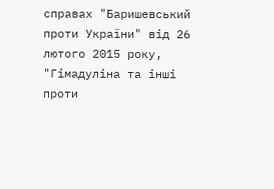справах "Баришевський проти України" від 26 лютого 2015 року, "Гімадуліна та інші проти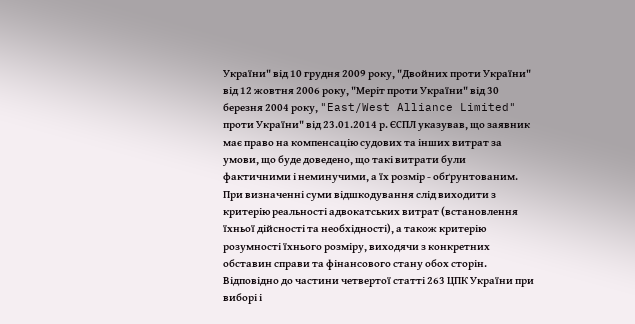України" від 10 грудня 2009 року, "Двойних проти України" від 12 жовтня 2006 року, "Меріт проти України" від 30 березня 2004 року, "East/West Alliance Limited" проти України" від 23.01.2014 р. ЄСПЛ указував, що заявник має право на компенсацію судових та інших витрат за умови, що буде доведено, що такі витрати були фактичними і неминучими, а їх розмір - обґрунтованим. При визначенні суми відшкодування слід виходити з критерію реальності адвокатських витрат (встановлення їхньої дійсності та необхідності), а також критерію розумності їхнього розміру, виходячи з конкретних обставин справи та фінансового стану обох сторін. Відповідно до частини четвертої статті 263 ЦПК України при виборі і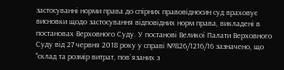застосуванні норми права до спірних правовідносин суд враховує висновки щодо застосування відповідних норм права, викладені в постановах Верховного Суду. У постанові Великої Палати Верховного Суду від 27 червня 2018 року у справі №826/1216/16 зазначено, що "склад та розмір витрат, пов`язаних з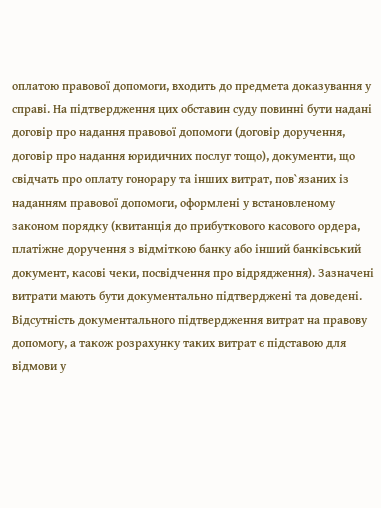оплатою правової допомоги, входить до предмета доказування у справі. На підтвердження цих обставин суду повинні бути надані договір про надання правової допомоги (договір доручення, договір про надання юридичних послуг тощо), документи, що свідчать про оплату гонорару та інших витрат, пов`язаних із наданням правової допомоги, оформлені у встановленому законом порядку (квитанція до прибуткового касового ордера, платіжне доручення з відміткою банку або інший банківський документ, касові чеки, посвідчення про відрядження). Зазначені витрати мають бути документально підтверджені та доведені. Відсутність документального підтвердження витрат на правову допомогу, а також розрахунку таких витрат є підставою для відмови у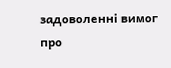задоволенні вимог про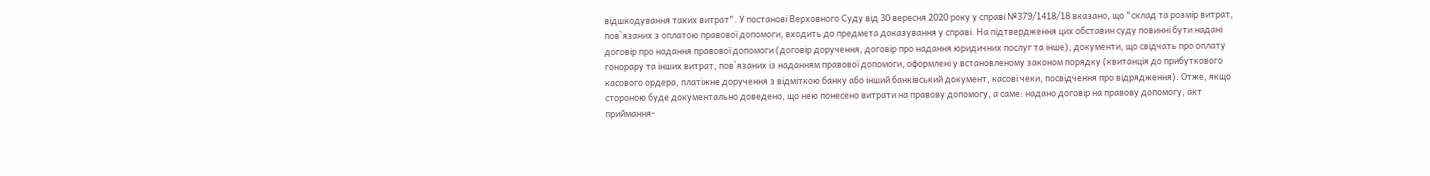відшкодування таких витрат". У постанові Верховного Суду від 30 вересня 2020 року у справі №379/1418/18 вказано, що "склад та розмір витрат, пов`язаних з оплатою правової допомоги, входить до предмета доказування у справі. На підтвердження цих обставин суду повинні бути надані договір про надання правової допомоги (договір доручення, договір про надання юридичних послуг та інше), документи, що свідчать про оплату гонорару та інших витрат, пов`язаних із наданням правової допомоги, оформлені у встановленому законом порядку (квитанція до прибуткового касового ордера, платіжне доручення з відміткою банку або інший банківський документ, касові чеки, посвідчення про відрядження). Отже, якщо стороною буде документально доведено, що нею понесено витрати на правову допомогу, а саме: надано договір на правову допомогу, акт приймання-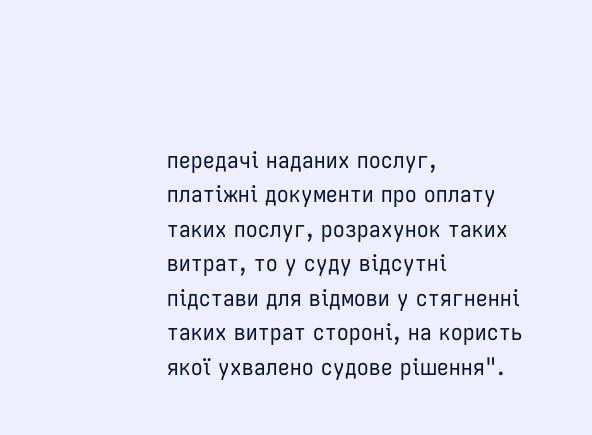передачі наданих послуг, платіжні документи про оплату таких послуг, розрахунок таких витрат, то у суду відсутні підстави для відмови у стягненні таких витрат стороні, на користь якої ухвалено судове рішення".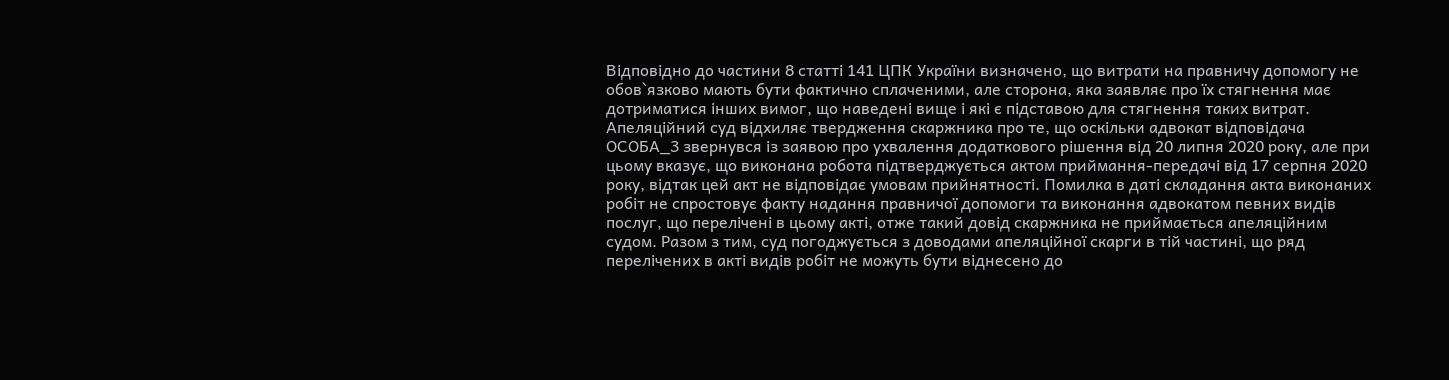Відповідно до частини 8 статті 141 ЦПК України визначено, що витрати на правничу допомогу не обов`язково мають бути фактично сплаченими, але сторона, яка заявляє про їх стягнення має дотриматися інших вимог, що наведені вище і які є підставою для стягнення таких витрат. Апеляційний суд відхиляє твердження скаржника про те, що оскільки адвокат відповідача ОСОБА_3 звернувся із заявою про ухвалення додаткового рішення від 20 липня 2020 року, але при цьому вказує, що виконана робота підтверджується актом приймання-передачі від 17 серпня 2020 року, відтак цей акт не відповідає умовам прийнятності. Помилка в даті складання акта виконаних робіт не спростовує факту надання правничої допомоги та виконання адвокатом певних видів послуг, що перелічені в цьому акті, отже такий довід скаржника не приймається апеляційним судом. Разом з тим, суд погоджується з доводами апеляційної скарги в тій частині, що ряд перелічених в акті видів робіт не можуть бути віднесено до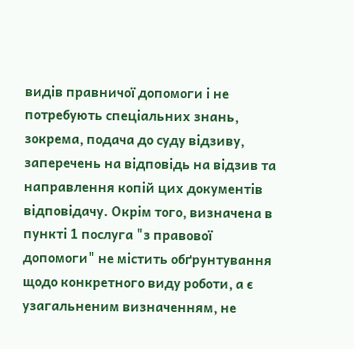видів правничої допомоги і не потребують спеціальних знань, зокрема, подача до суду відзиву, заперечень на відповідь на відзив та направлення копій цих документів відповідачу. Окрім того, визначена в пункті 1 послуга "з правової допомоги" не містить обґрунтування щодо конкретного виду роботи, а є узагальненим визначенням, не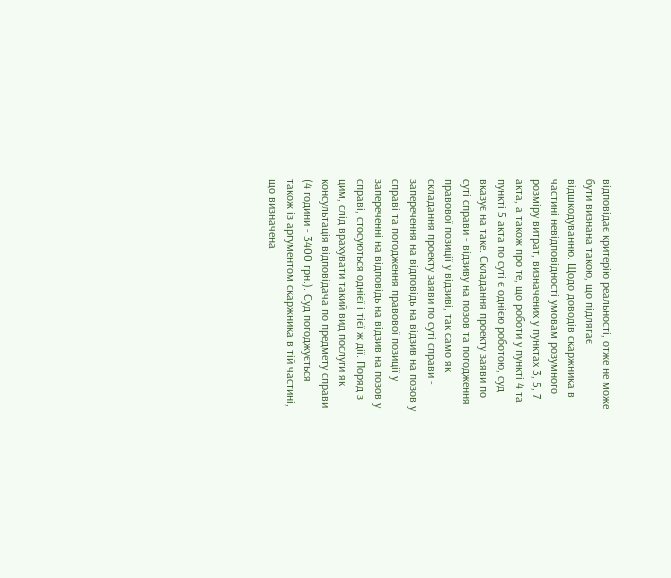відповідає критерію реальності, отже не може бути визнана такою, що підлягає відшкодуванню. Щодо доводів скаржника в частині невідповідності умовам розумного розміру витрат, визначених у пунктах 3, 5, 7 акта, а також про те, що роботи у пункті 4 та пункті 5 акта по суті є однією роботою, суд вказує на таке. Складання проекту заяви по суті справи - відзиву на позов та погодження правової позиції у відзиві, так само як складання проекту заяви по суті справи - заперечення на відповідь на відзив на позов у справі та погодження правової позиції у запереченні на відповідь на відзив на позов у справі, стосуються однієї і тієї ж дії. Поряд з цим, слід врахувати такий вид послуги як консультація відповідача по предмету справи (4 години - 3400 грн.). Суд погоджується також із аргументом скаржника в тій частині, що визначена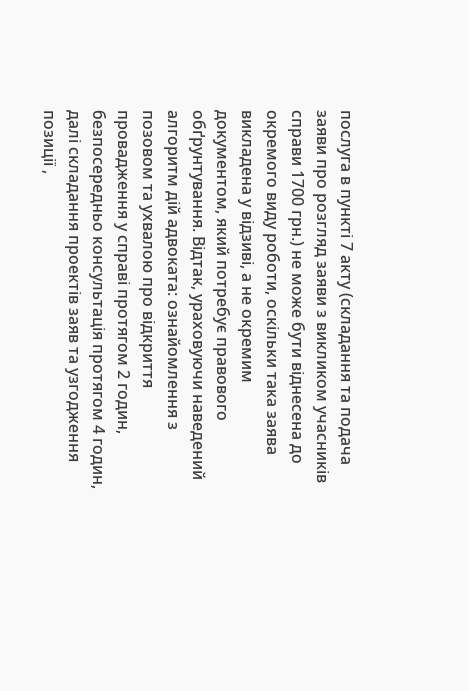послуга в пункті 7 акту (складання та подача заяви про розгляд заяви з викликом учасників справи 1700 грн.) не може бути віднесена до окремого виду роботи, оскільки така заява викладена у відзиві, а не окремим документом, який потребує правового обґрунтування. Відтак, ураховуючи наведений алгоритм дій адвоката: ознайомлення з позовом та ухвалою про відкриття провадження у справі протягом 2 годин, безпосередньо консультація протягом 4 годин, далі складання проектів заяв та узгодження позиції ,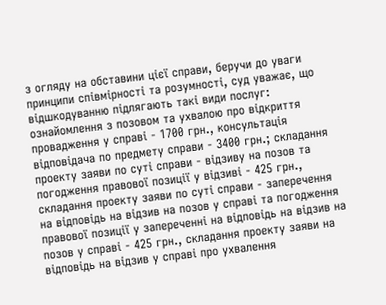з огляду на обставини цієї справи, беручи до уваги принципи співмірності та розумності, суд уважає, що відшкодуванню підлягають такі види послуг: ознайомлення з позовом та ухвалою про відкриття провадження у справі - 1700 грн., консультація відповідача по предмету справи - 3400 грн.; складання проекту заяви по суті справи - відзиву на позов та погодження правової позиції у відзиві - 425 грн., складання проекту заяви по суті справи - заперечення на відповідь на відзив на позов у справі та погодження правової позиції у запереченні на відповідь на відзив на позов у справі - 425 грн., складання проекту заяви на відповідь на відзив у справі про ухвалення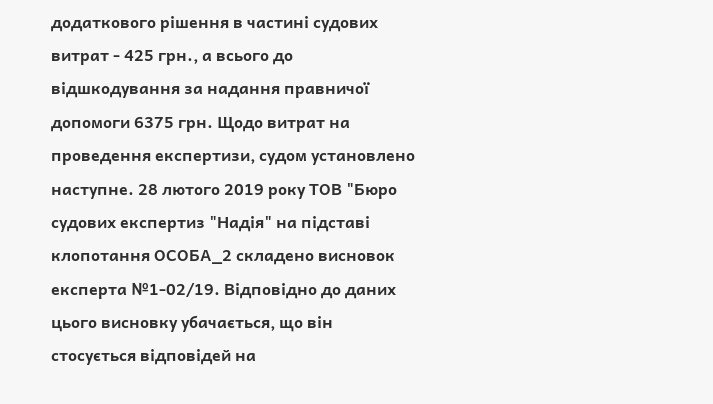додаткового рішення в частині судових витрат - 425 грн., а всього до відшкодування за надання правничої допомоги 6375 грн. Щодо витрат на проведення експертизи, судом установлено наступне. 28 лютого 2019 року ТОВ "Бюро судових експертиз "Надія" на підставі клопотання ОСОБА_2 складено висновок експерта №1-02/19. Відповідно до даних цього висновку убачається, що він стосується відповідей на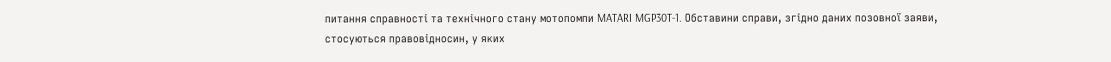питання справності та технічного стану мотопомпи MATARI MGP30T-1. Обставини справи, згідно даних позовної заяви, стосуються правовідносин, у яких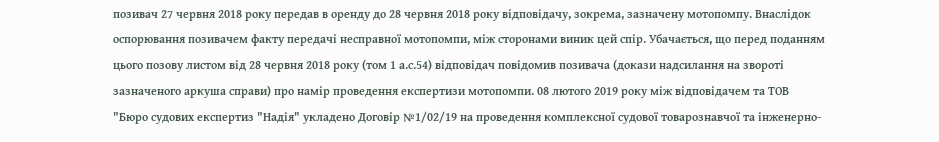позивач 27 червня 2018 року передав в оренду до 28 червня 2018 року відповідачу, зокрема, зазначену мотопомпу. Внаслідок оспорювання позивачем факту передачі несправної мотопомпи, між сторонами виник цей спір. Убачається, що перед поданням цього позову листом від 28 червня 2018 року (том 1 а.с.54) відповідач повідомив позивача (докази надсилання на звороті зазначеного аркуша справи) про намір проведення експертизи мотопомпи. 08 лютого 2019 року між відповідачем та ТОВ "Бюро судових експертиз "Надія" укладено Договір №1/02/19 на проведення комплексної судової товарознавчої та інженерно-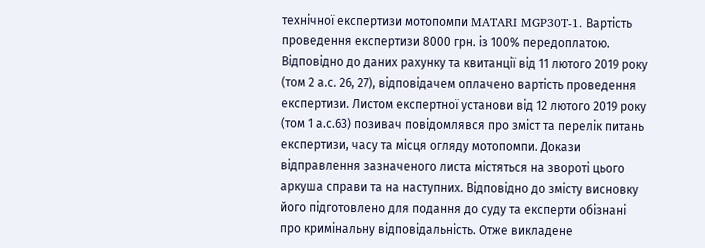технічної експертизи мотопомпи MATARI MGP30T-1. Вартість проведення експертизи 8000 грн. із 100% передоплатою. Відповідно до даних рахунку та квитанції від 11 лютого 2019 року (том 2 а.с. 26, 27), відповідачем оплачено вартість проведення експертизи. Листом експертної установи від 12 лютого 2019 року (том 1 а.с.63) позивач повідомлявся про зміст та перелік питань експертизи, часу та місця огляду мотопомпи. Докази відправлення зазначеного листа містяться на звороті цього аркуша справи та на наступних. Відповідно до змісту висновку його підготовлено для подання до суду та експерти обізнані про кримінальну відповідальність. Отже викладене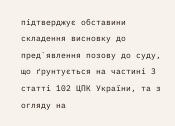підтверджує обставини складення висновку до пред`явлення позову до суду, що ґрунтується на частині 3 статті 102 ЦПК України, та з огляду на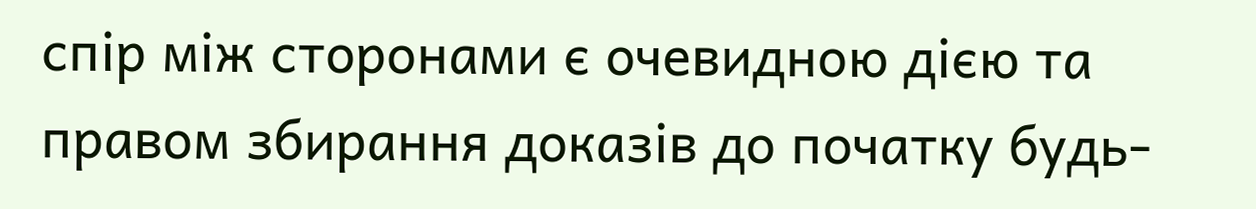спір між сторонами є очевидною дією та правом збирання доказів до початку будь-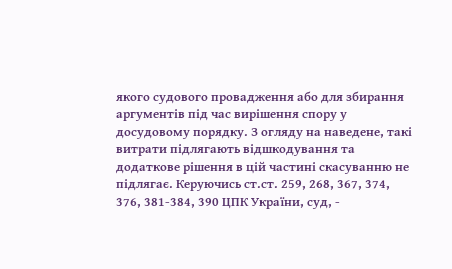якого судового провадження або для збирання аргументів під час вирішення спору у досудовому порядку. З огляду на наведене, такі витрати підлягають відшкодування та додаткове рішення в цій частині скасуванню не підлягає. Керуючись ст.ст. 259, 268, 367, 374, 376, 381-384, 390 ЦПК України, суд, -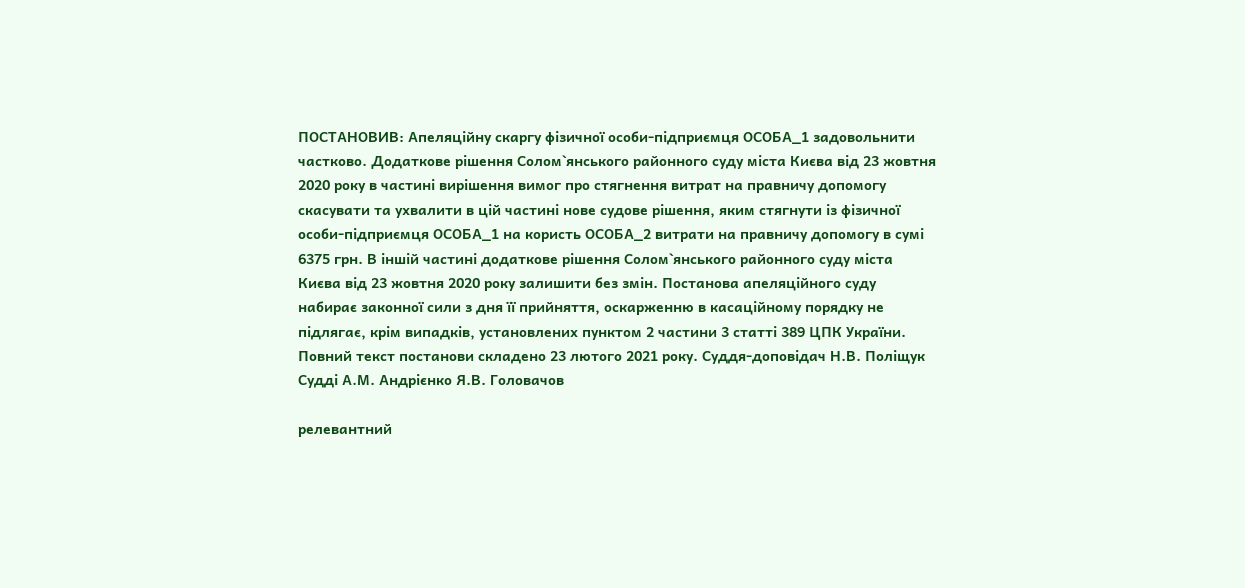ПОСТАНОВИВ: Апеляційну скаргу фізичної особи-підприємця ОСОБА_1 задовольнити частково. Додаткове рішення Солом`янського районного суду міста Києва від 23 жовтня 2020 року в частині вирішення вимог про стягнення витрат на правничу допомогу скасувати та ухвалити в цій частині нове судове рішення, яким стягнути із фізичної особи-підприємця ОСОБА_1 на користь ОСОБА_2 витрати на правничу допомогу в сумі 6375 грн. В іншій частині додаткове рішення Солом`янського районного суду міста Києва від 23 жовтня 2020 року залишити без змін. Постанова апеляційного суду набирає законної сили з дня її прийняття, оскарженню в касаційному порядку не підлягає, крім випадків, установлених пунктом 2 частини 3 статті 389 ЦПК України. Повний текст постанови складено 23 лютого 2021 року. Суддя-доповідач Н.В. Поліщук Судді А.М. Андрієнко Я.В. Головачов

релевантний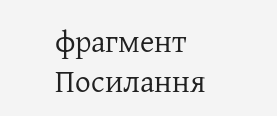фрагмент
Посилання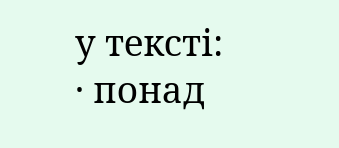у тексті:
· понад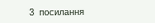3 посилання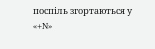поспіль згортаються у «+N»